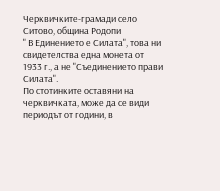Черквичките-грамади село Ситово, община Родопи
" В Единението е Силата", това ни свидетелства една монета от 1933 г., а не "Съединението прави Силата".
По стотинките оставяни на черквичката, може да се види периодът от години, в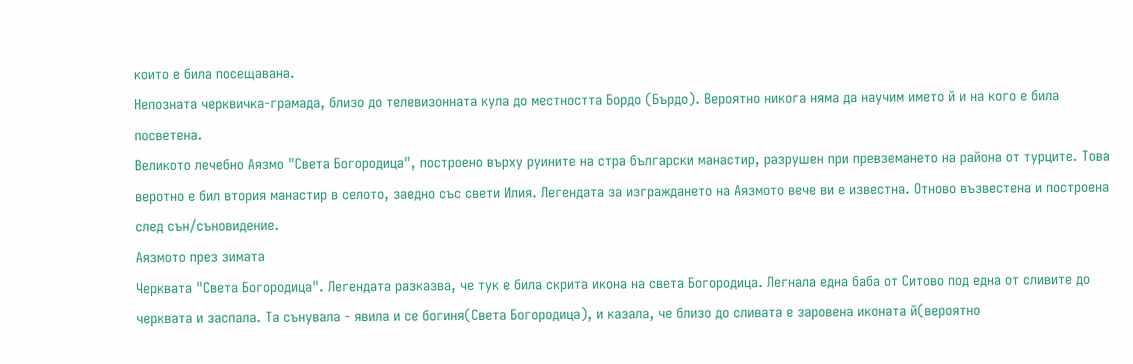които е била посещавана.
Непозната черквичка-грамада, близо до телевизонната кула до местността Бордо (Бърдо). Вероятно никога няма да научим името й и на кого е била посветена.
Великото лечебно Аязмо "Света Богородица", построено върху руините на стра български манастир, разрушен при превземането на района от турците. Това веротно е бил втория манастир в селото, заедно със свети Илия. Легендата за изграждането на Аязмото вече ви е известна. Отново възвестена и построена след сън/съновидение.
Аязмото през зимата
Черквата "Света Богородица". Легендата разказва, че тук е била скрита икона на света Богородица. Легнала една баба от Ситово под една от сливите до черквата и заспала. Та сънувала - явила и се богиня(Света Богородица), и казала, че близо до сливата е заровена иконата й(вероятно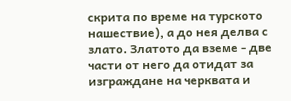скрита по време на турското нашествие), а до нея делва с злато. Златото да вземе - две части от него да отидат за изграждане на черквата и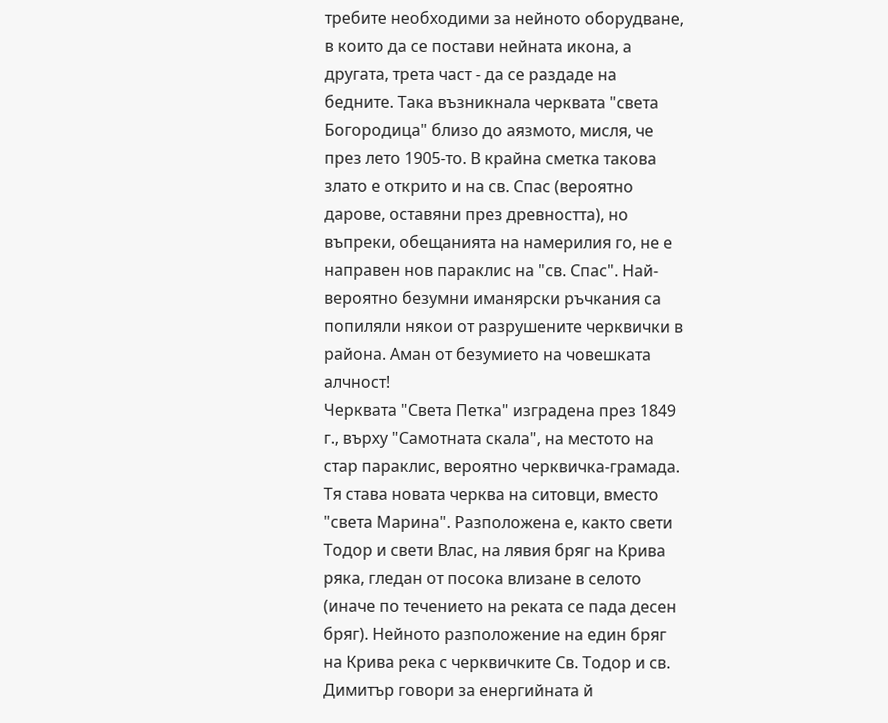требите необходими за нейното оборудване, в които да се постави нейната икона, а другата, трета част - да се раздаде на бедните. Така възникнала черквата "света Богородица" близо до аязмото, мисля, че през лето 1905-то. В крайна сметка такова злато е открито и на св. Спас (вероятно дарове, оставяни през древността), но въпреки, обещанията на намерилия го, не е направен нов параклис на "св. Спас". Най-вероятно безумни иманярски ръчкания са попиляли някои от разрушените черквички в района. Аман от безумието на човешката алчност!
Черквата "Света Петка" изградена през 1849 г., върху "Самотната скала", на местото на стар параклис, вероятно черквичка-грамада. Тя става новата черква на ситовци, вместо "света Марина". Разположена е, както свети Тодор и свети Влас, на лявия бряг на Крива ряка, гледан от посока влизане в селото (иначе по течението на реката се пада десен бряг). Нейното разположение на един бряг на Крива река с черквичките Св. Тодор и св. Димитър говори за енергийната й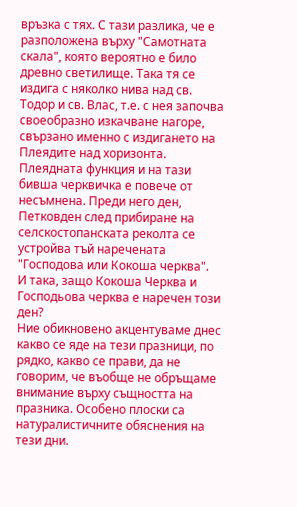връзка с тях. С тази разлика, че е разположена върху "Самотната скала", която вероятно е било древно светилище. Така тя се издига с няколко нива над св. Тодор и св. Влас, т.е. с нея започва своеобразно изкачване нагоре, свързано именно с издигането на Плеядите над хоризонта. Плеядната функция и на тази бивша черквичка е повече от несъмнена. Преди него ден, Петковден след прибиране на селскостопанската реколта се устройва тъй наречената "Господова или Кокоша черква".
И така, защо Кокоша Черква и Господьова черква е наречен този ден?
Ние обикновено акцентуваме днес какво се яде на тези празници, по рядко, какво се прави, да не говорим, че въобще не обръщаме внимание върху същността на празника. Особено плоски са натуралистичните обяснения на тези дни.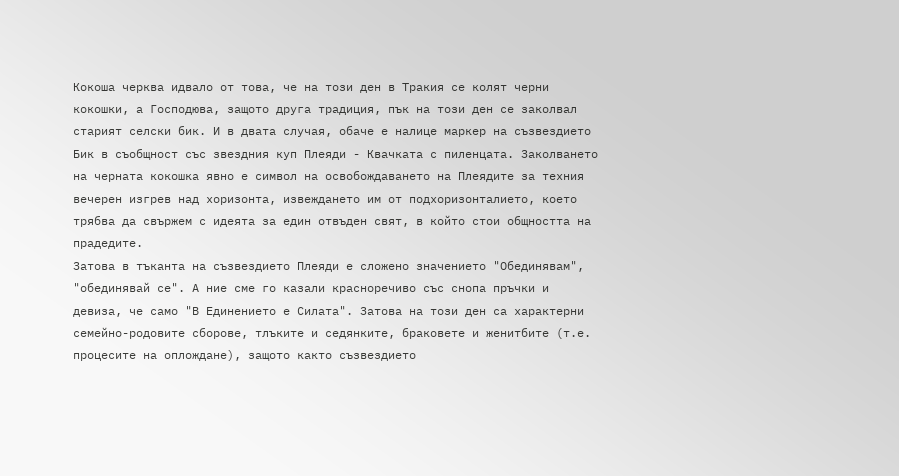Кокоша черква идвало от това, че на този ден в Тракия се колят черни кокошки, а Господюва, защото друга традиция, пък на този ден се заколвал старият селски бик. И в двата случая, обаче е налице маркер на съзвездието Бик в съобщност със звездния куп Плеяди - Квачката с пиленцата. Заколването на черната кокошка явно е символ на освобождаването на Плеядите за техния вечерен изгрев над хоризонта, извеждането им от подхоризонталието, което трябва да свържем с идеята за един отвъден свят, в който стои общността на прадедите.
Затова в тъканта на съзвездието Плеяди е сложено значението "Обединявам", "обединявай се". А ние сме го казали красноречиво със снопа пръчки и девиза, че само "В Единението е Силата". Затова на този ден са характерни семейно-родовите сборове, тлъките и седянките, браковете и женитбите (т.е. процесите на оплождане), защото както съзвездието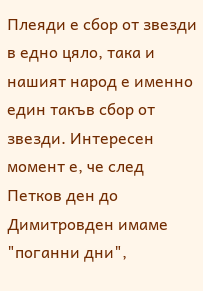Плеяди е сбор от звезди в едно цяло, така и нашият народ е именно един такъв сбор от звезди. Интересен момент е, че след Петков ден до Димитровден имаме "поганни дни",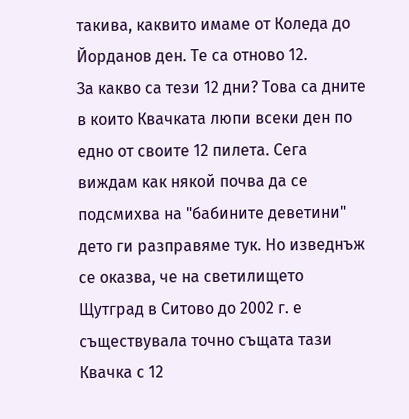такива, каквито имаме от Коледа до Йорданов ден. Те са отново 12.
За какво са тези 12 дни? Това са дните в които Квачката люпи всеки ден по едно от своите 12 пилета. Сега виждам как някой почва да се подсмихва на "бабините деветини" дето ги разправяме тук. Но изведнъж се оказва, че на светилището Щутград в Ситово до 2002 г. е съществувала точно същата тази Квачка с 12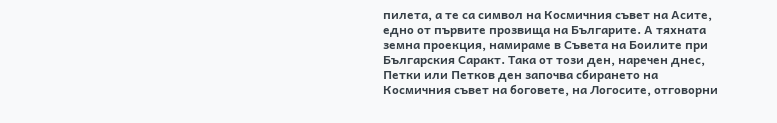пилета, а те са символ на Космичния съвет на Асите, едно от първите прозвища на Българите. А тяхната земна проекция, намираме в Съвета на Боилите при Българския Саракт. Така от този ден, наречен днес, Петки или Петков ден започва сбирането на Космичния съвет на боговете, на Логосите, отговорни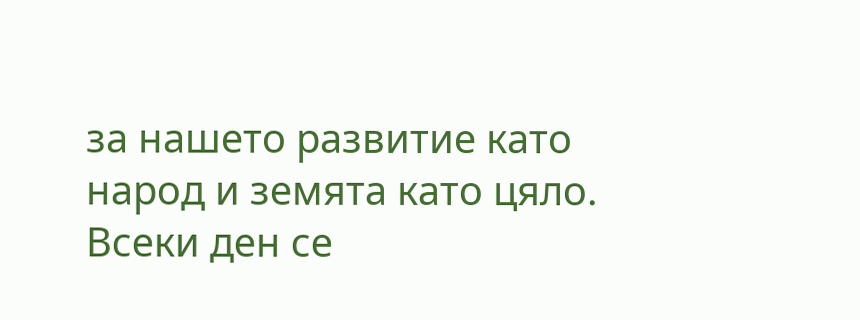за нашето развитие като народ и земята като цяло. Всеки ден се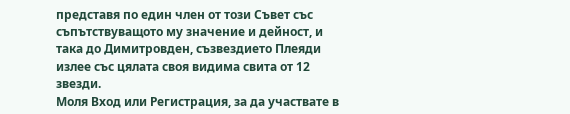представя по един член от този Съвет със съпътствуващото му значение и дейност, и така до Димитровден, съзвездието Плеяди излее със цялата своя видима свита от 12 звезди.
Моля Вход или Регистрация, за да участвате в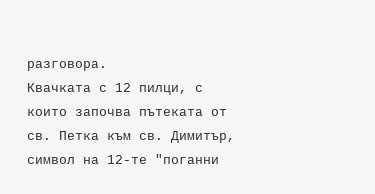разговора.
Квачката с 12 пилци, с които започва пътеката от св. Петка към св. Димитър, символ на 12-те "поганни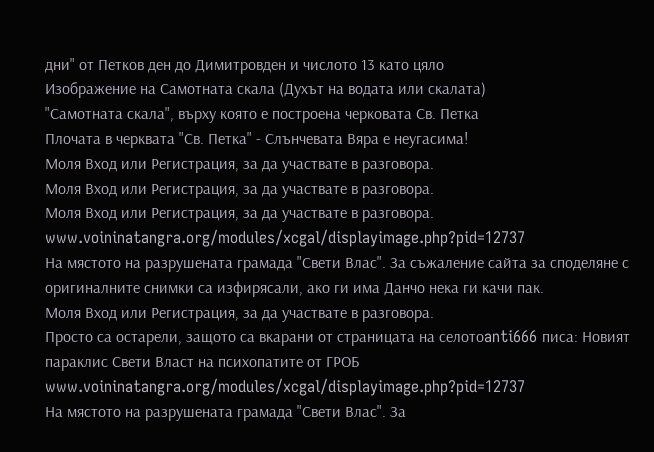дни" от Петков ден до Димитровден и числото 13 като цяло
Изображение на Самотната скала (Духът на водата или скалата)
"Самотната скала", върху която е построена черковата Св. Петка
Плочата в черквата "Св. Петка" - Слънчевата Вяра е неугасима!
Моля Вход или Регистрация, за да участвате в разговора.
Моля Вход или Регистрация, за да участвате в разговора.
Моля Вход или Регистрация, за да участвате в разговора.
www.voininatangra.org/modules/xcgal/displayimage.php?pid=12737
На мястото на разрушената грамада "Свети Влас". За съжаление сайта за споделяне с оригиналните снимки са изфирясали, ако ги има Данчо нека ги качи пак.
Моля Вход или Регистрация, за да участвате в разговора.
Просто са остарели, защото са вкарани от страницата на селотоanti666 писа: Новият параклис Свети Власт на психопатите от ГРОБ
www.voininatangra.org/modules/xcgal/displayimage.php?pid=12737
На мястото на разрушената грамада "Свети Влас". За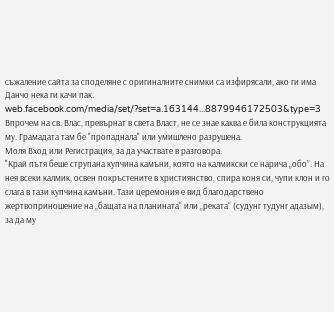съжаление сайта за споделяне с оригиналните снимки са изфирясали, ако ги има Данчо нека ги качи пак.
web.facebook.com/media/set/?set=a.163144...8879946172503&type=3
Впрочем на св. Влас, превърнат в света Власт, не се знае каква е била конструкцията му. Грамадата там бе "пропаднала" или умишлено разрушена.
Моля Вход или Регистрация, за да участвате в разговора.
"Край пътя беше струпана купчина камъни, която на калмикски се нарича „обо”. На нея всеки калмик, освен покръстените в християнство, спира коня си, чупи клон и го слага в тази купчина камъни. Тази церемония е вид благодарствено жертвоприношение на „бащата на планината“ или „реката“ (судунг тудунг адазым), за да му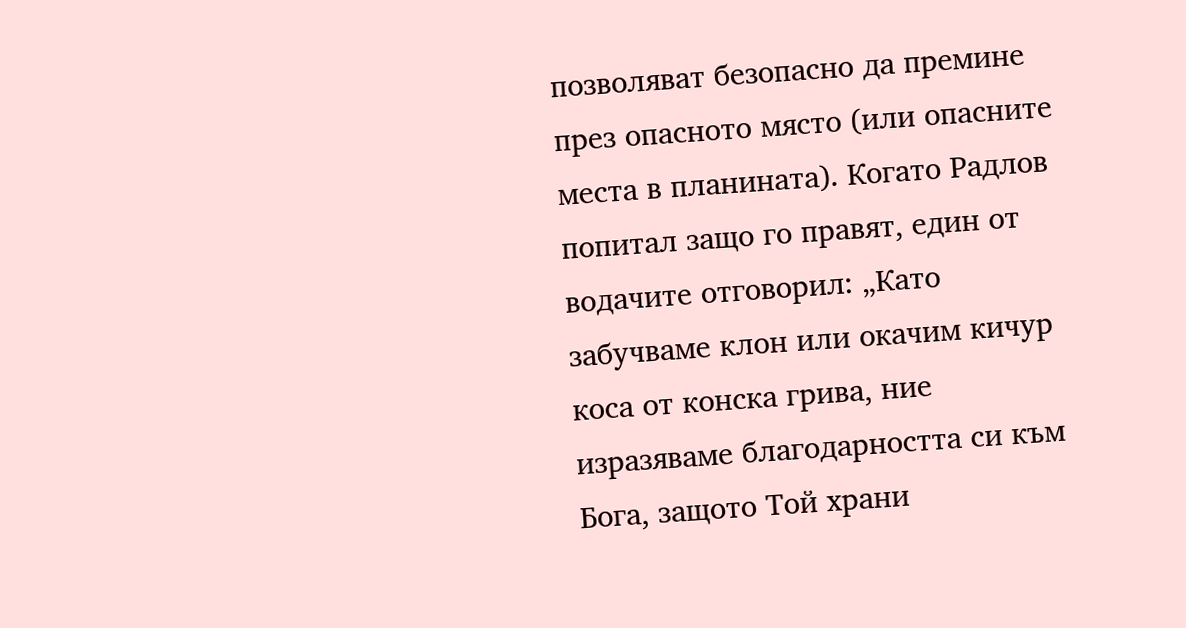позволяват безопасно да премине през опасното място (или опасните места в планината). Когато Радлов попитал защо го правят, един от водачите отговорил: „Като забучваме клон или окачим кичур коса от конска грива, ние изразяваме благодарността си към Бога, защото Той храни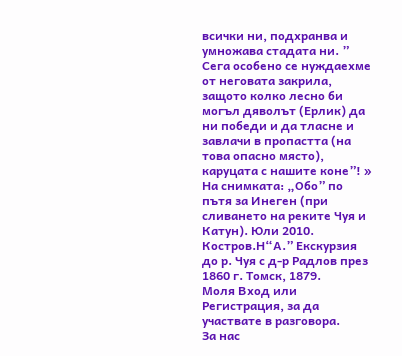всички ни, подхранва и умножава стадата ни. ” Сега особено се нуждаехме от неговата закрила, защото колко лесно би могъл дяволът (Ерлик) да ни победи и да тласне и завлачи в пропастта (на това опасно място), каруцата с нашите коне”! »
На снимката: „Обо” по пътя за Инеген (при сливането на реките Чуя и Катун). Юли 2010.
Костров.Н“А.” Екскурзия до р. Чуя с д-р Радлов през 1860 г. Томск, 1879.
Моля Вход или Регистрация, за да участвате в разговора.
За нас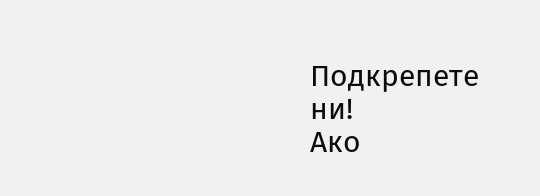Подкрепете ни!
Ако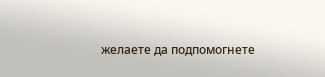желаете да подпомогнете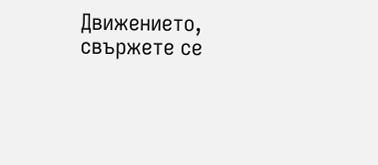Движението, свържете се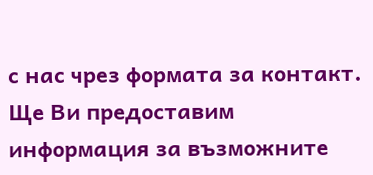с нас чрез формата за контакт. Ще Ви предоставим информация за възможните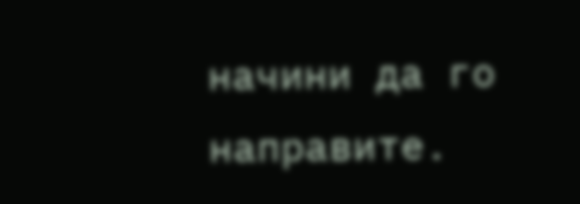начини да го направите.